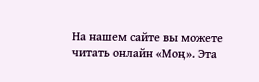На нашем сайте вы можете читать онлайн «Моң». Эта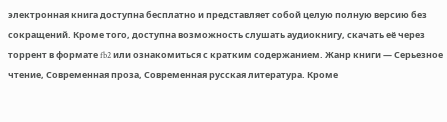электронная книга доступна бесплатно и представляет собой целую полную версию без сокращений. Кроме того, доступна возможность слушать аудиокнигу, скачать её через торрент в формате fb2 или ознакомиться с кратким содержанием. Жанр книги — Серьезное чтение, Современная проза, Современная русская литература. Кроме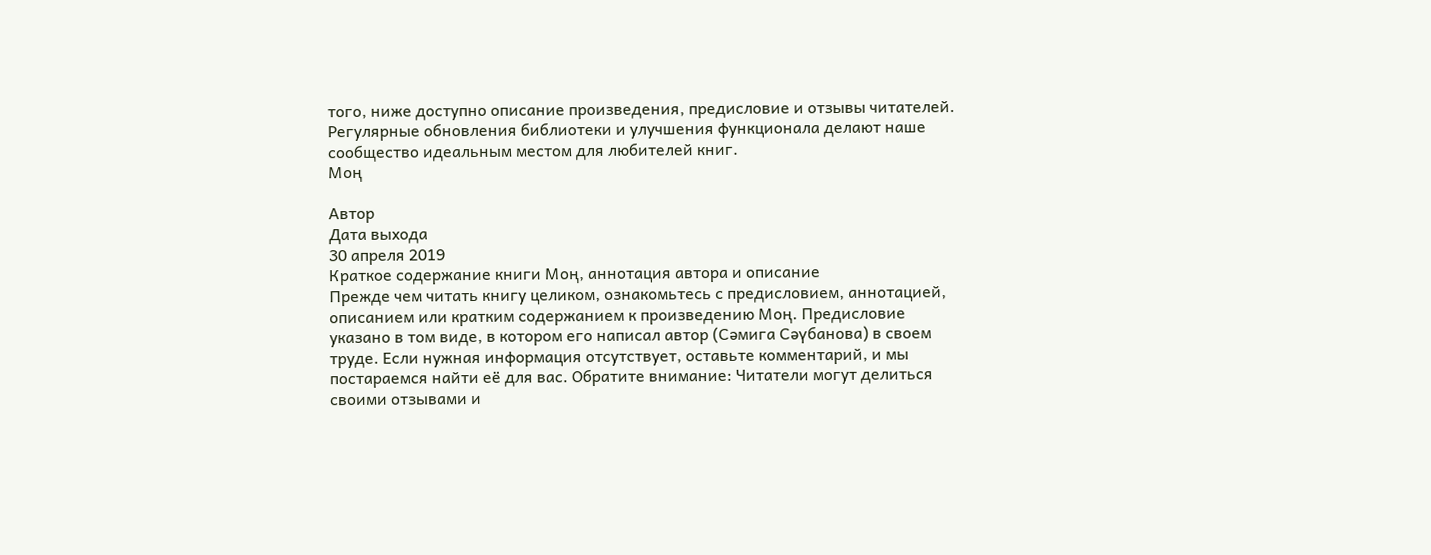того, ниже доступно описание произведения, предисловие и отзывы читателей. Регулярные обновления библиотеки и улучшения функционала делают наше сообщество идеальным местом для любителей книг.
Моң

Автор
Дата выхода
30 апреля 2019
Краткое содержание книги Моң, аннотация автора и описание
Прежде чем читать книгу целиком, ознакомьтесь с предисловием, аннотацией, описанием или кратким содержанием к произведению Моң. Предисловие указано в том виде, в котором его написал автор (Сәмига Сәүбанова) в своем труде. Если нужная информация отсутствует, оставьте комментарий, и мы постараемся найти её для вас. Обратите внимание: Читатели могут делиться своими отзывами и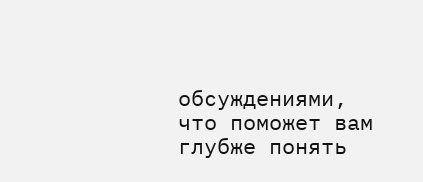обсуждениями, что поможет вам глубже понять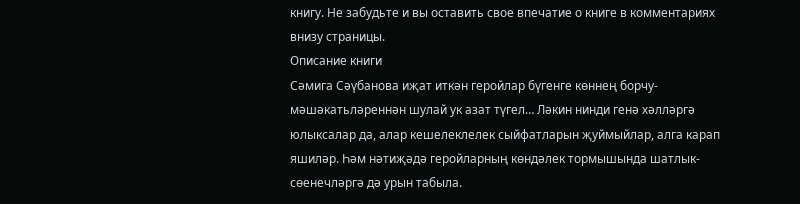книгу. Не забудьте и вы оставить свое впечатие о книге в комментариях внизу страницы.
Описание книги
Сәмига Сәүбанова иҗат иткән геройлар бүгенге көннең борчу-мәшәкатьләреннән шулай ук азат түгел… Ләкин нинди генә хәлләргә юлыксалар да, алар кешелеклелек сыйфатларын җуймыйлар, алга карап яшиләр. Һәм нәтиҗәдә геройларның көндәлек тормышында шатлык-сөенечләргә дә урын табыла.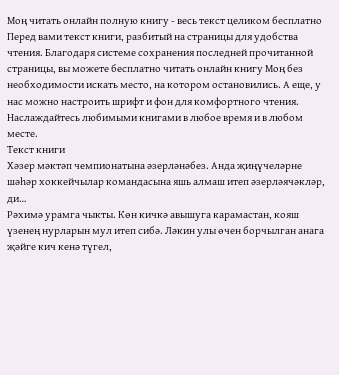Моң читать онлайн полную книгу - весь текст целиком бесплатно
Перед вами текст книги, разбитый на страницы для удобства чтения. Благодаря системе сохранения последней прочитанной страницы, вы можете бесплатно читать онлайн книгу Моң без необходимости искать место, на котором остановились. А еще, у нас можно настроить шрифт и фон для комфортного чтения. Наслаждайтесь любимыми книгами в любое время и в любом месте.
Текст книги
Хәзер мәктәп чемпионатына әзерләнәбез. Анда җиңүчеләрне шәһәр хоккейчылар командасына яшь алмаш итеп әзерләячәкләр, ди…
Рәхимә урамга чыкты. Көн кичкә авышуга карамастан, кояш үзенең нурларын мул итеп сибә. Ләкин улы өчен борчылган анага җәйге кич кенә түгел,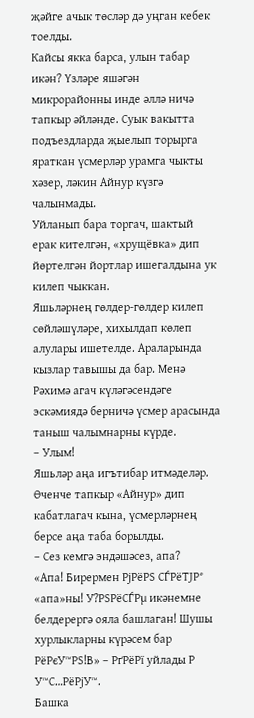җәйге ачык төсләр дә уңган кебек тоелды.
Кайсы якка барса, улын табар икән? Үзләре яшәгән микрорайонны инде әллә ничә тапкыр әйләнде. Суык вакытта подъездларда җыелып торырга яраткан үсмерләр урамга чыкты хәзер, ләкин Айнур күзгә чалынмады.
Уйланып бара торгач, шактый ерак кителгән, «хрущёвка» дип йөртелгән йортлар ишегалдына ук килеп чыккан.
Яшьләрнең гөлдер-гөлдер килеп сөйләшүләре, хихылдап көлеп алулары ишетелде. Араларында кызлар тавышы да бар. Менә Рәхимә агач күләгәсендәге эскәмиядә берничә үсмер арасында таныш чалымнарны күрде.
– Улым!
Яшьләр аңа игътибар итмәделәр.
Өченче тапкыр «Айнур» дип кабатлагач кына, үсмерләрнең берсе аңа таба борылды.
– Сез кемгә эндәшәсез, апа?
«Апа! Бирермен РјРёРЅ СЃРёТЈР° «апа»ны! У?РЅРёСЃРµ икәнемне белдерергә ояла башлаган! Шушы хурлыкларны күрәсем бар РёРєУ™РЅ!В» – РґРёРї уйлады Р У™С…РёРјУ™.
Башка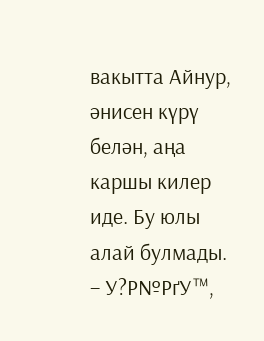вакытта Айнур, әнисен күрү белән, аңа каршы килер иде. Бу юлы алай булмады.
– У?Р№РґУ™,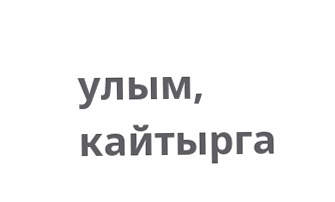улым, кайтырга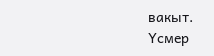вакыт.
Үсмер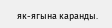як-ягына каранды.